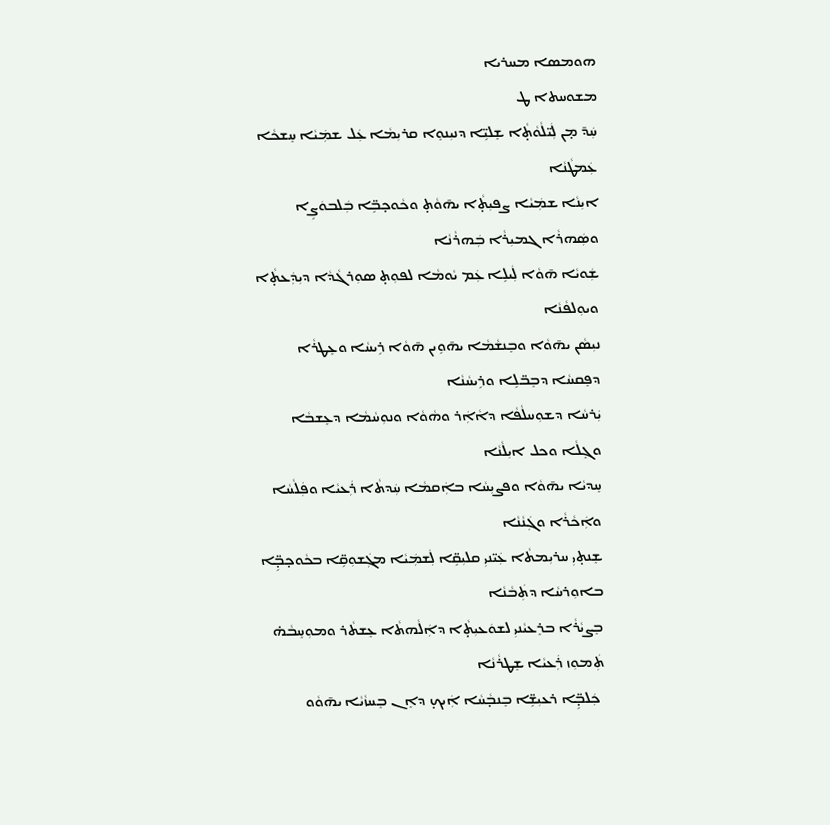ܗܘܡܣܐ ܡܚܪܝܐ
ܡܫܘܚܬܐ ܛ
ܚܲܕ̄ ܡ̣ܢ ܠܲܝ̈ܠܵܘܵܬ̣ܵܐ ܫܸܠܝܹ̈ܐ ܕܢܝܼܢܘܸܐ ܩܪܝܼܡܵܐ ܥܲܠ ܫܡܲܝܵܐ ܚܸܫܟܵܐ ܥܲܡܛܵܢܵܐ
ܐܝܼܢܵܐ ܫܡܲܝܵܐ ܨܦܝܼܬ̣ܵܐ ܝܗ̄ܘܵܬ̣ ܘܟܵܘܟ̣ܒܹ̈ܐ ܒܲܠܒܘܿܨܹܐ ܘܣܲܗܪܵܐ ܓܡܝܼܪܵܐ ܒܲܗܪܵܢܵܐ
ܫܲܘܝܵܐ ܗ̄ܘܵܐ ܠܲܝܠܹܐ ܥܲܡ ܝܵܘܡܵܐ ܠܦܘܼܬ̣ ܣܘܼܪܓܵܕܵܐ ܕܝܼܕܲܥܬ̣ܵܐ ܘܝܘܼܠܦܵܢܵܐ
ܢܝܼܣܵܢ ܝܗ̄ܘܵܐ ܘܒܸܢܫܵܡܵܐ ܝܗ̄ܘܹܝܢ ܗ̄ܘܵܐ ܪܹܝܚܵܐ ܘܥܸܛܪܵܐ ܕܦܸܩܚܵܐ ܕܒܸܒ̈ܠܹܐ ܘܪܹܝܚܵܢܵܐ
ܝܲܪܚܵܐ ܕܫܘܼܚܠܵܦܵܐ ܕܐܵܐܲܪ ܘܗܵܘܵܐ ܘܢܘܼܚܵܡܵܐ ܕܥܸܫܒܵܐ ܘܓܸܠܵܐ ܘܟܠ ܐܝܼܠܵܢܵܐ
ܚܸܕܝܵܐ ܝܗ̄ܘܵܐ ܘܦܨܝܼܚܵܐ ܒܐܲܩܡܵܐ ܚܲܕܬܵܐ ܪܲܥܝܵܐ ܘܦܲܠܵܚܵܐ ܘܐܲܟܵܪܵܐ ܘܓܲܢܵܢܵܐ
ܫܸܢܬ̣ܝܼ ܚܪܝܼܡܬܵܐ ܥܲܝ̈ܢܝܼ ܩܠܝܼܩܹ̈ܐ ܠܲܫܡܲܝܵܐ ܡܓܲܫܘܼܩܹ̈ܐ ܒܟܵܘܟ̣ܒ̣ܹ̈ܐ ܒܐܘܼܪܚܵܐ ܕܬܲܒܵܢܵܐ
ܒܸܨܝܵܪܵܐ ܒܪܸܥܝܵܢܝܼ ܠܫܘܿܥܝܼܬ̣ܵܐ ܕܐܲܠܵܗܬܵܐ ܥܸܫܬܵܪ ܘܡܘܼܚܸܒܵܗ̇ ܬܲܡܘܼܙ ܪܲܥܝܵܐ ܫܸܛܪܵܢܵܐ
 ܟܲܠܒ̣ܹ̈ܐ ܪܥܝܼܫܹ̈ܐ ܒܸܢܒ̣ܵܚܵܐ ܐܲܝܟ̣ ܕܐܸܢ ܒܸܚܙܵܝܵܐ ܝܗ̄ܘܵܘ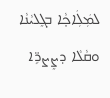ܠܡܲܠܲܐܟ̣ܵܐ ܒܓܸܠܝܵܢܵܐ
ܘܩܵܠܵܐ ܕܨܸܨܖܹ̈ܐ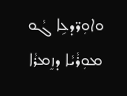ܘܐܘܼܖ̈ܕܥܹܐ ܓܵܘ ܡܘܼܪܵܝܵܐ ܕܙܸܡܪܵܐ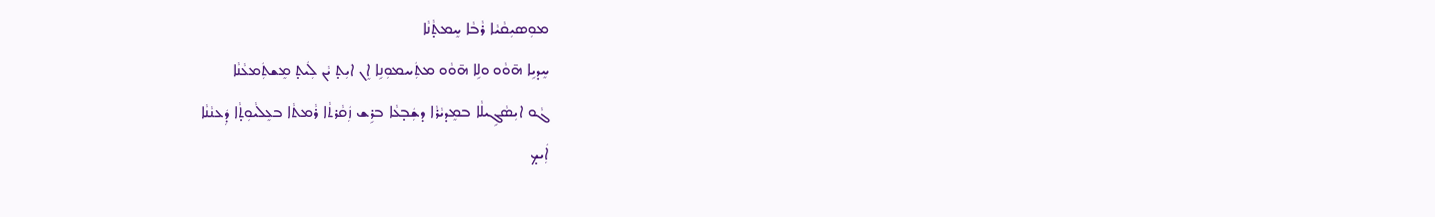ܡܘܼܣܝܼܩܵܝܵܐ ܪܵܒܵܐ ܚܸܡܬ̣ܵܢܵܐ
ܚܸܕܝܹܐ ܗ̄ܘܵܘ ܘܠܹܐ ܗ̄ܘܵܘ ܡܬܲܚܡܘܼܢܹܐ ܐܸܢ ܐܝܼܬ̣ ܝܵܢ ܠܲܝܬ̣ ܡܸܫܬܲܡܥܵܢܵܐ
ܓܵܘ ܐܝܼܣܵܓܹܝܠܵܐ ܒܡܸܕܝܵܪܵܐ ܕܫܲܒ̣ܥܵܐ ܒܪܹܫ ܙܲܩܵܪܬܵܐ ܪܵܡܬܵܐ ܒܥܸܠܵܝܘܼܬ̣ܵܐ ܕܲܥܢܵܢܵܐ
ܐܲܝܟ̣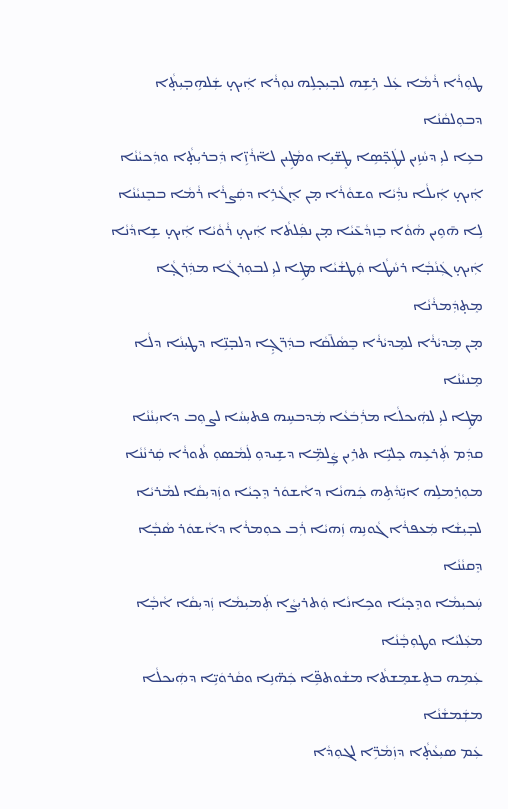ܛܘܼܪܵܐ ܪܵܡܵܐ ܥܲܠ ܪܹܫܹܗ ܠܒ̣ܝܼܟ̣ܠܹܗ ܢܘܼܪܵܐ ܐܲܝܟ̣ ܫܲܠܗܹܒ̣ܝܼܬ̣ܵܐ ܕܒܘܼܠܩܵܢܵܐ
ܒܥܹܐ ܠܝܼ ܕܚܵܙܹܝܢ ܠܛܲܟ̣̈ܣܹܐ ܛܸܫ̈ܝܹܐ ܘܡܵܛܹܝܢ ܠܐ̈ܪܵܙܹ̈ܐ ܕܲܒܪܝܼܬ̣ܵܐ ܘܕܲܟܝܵܢܵܐ
ܐܲܝܟ̣ ܐܲܝܠܵܐ ܢܕܼܵܝܵܐ ܘܫܘܵܪܵܐ ܡ̣ܢ ܐܸܓܵܪܹܐ ܕܩܲܨܪܵܐ ܪܵܡܵܐ ܒܒܸܢܝܵܢܵܐ
ܠܹܐ ܗ̄ܘܹܝܢ ܗܵܘܵܐ ܒܸܙܕܵܥ̄ܝܵܐ ܡ̣ܢ ܢܦܲܠܬܵܐ ܐܲܝܟ̣ ܪܵܘܵܝܵܐ ܐܲܝܟ̣ ܫܹܐܕܵܢܵܐ
ܐܲܝܟ̣ ܓܲܢܵܒ̣ܵܐ ܪܚܵܛܵܐ ܘܲܛܫܵܝܵܐ ܡܛܹܐ ܠܝܼ ܠܒܘܼܪܓܵܐ ܡܕܲܪܓ̣ܵܐ ܡܸܬ̣ܕܲܡܪܵܢܵܐ
ܡ̣ܢ ܡܸܕܝܵܪܵܐ ܠܡܸܕܝܵܪܵܐ ܒܸܣܵܠ̄ܩܵܐ ܒܕܲܖ̈ܓ̣ܹܐ ܕܠܒ̣ܢܹ̈ܐ ܕܛܝܼܢܵܐ ܕܠܵܐ ܡܸܢܝܵܢܵܐ
ܡܛܹܐ ܠܝܼ ܠܗܲܝܟܠܵܐ ܡܪܲܒܿܥܵܐ ܡܲܕܒܚܹܗ ܦܬܝܼܚܵܐ ܠܨܘܼܒ ܕܐܝܼܢܵܢܵܐ
ܩܕܲܡ ܬܲܪܥܹܗ ܟܸܠܝܹ̈ܐ ܬܪܹܝܢ ܨܲܠܡܹ̈ܐ ܕܫܹܝܕܘܼ ܠܲܡܵܣܘܼ ܬܵܘܪܵܐ ܩܲܪܢܵܢܵܐ
ܡܘܼܪܸܡܠܹܗ ܐܝܼ̈ܕܵܬܹܗ ܟܲܗܢܵܐ ܕܐܵܫܘܿܪ ܕܸܟ̣ܝܵܐ ܘܙܲܕܝܼܩܵܐ ܠܡܵܪܝܵܐ
ܠܒ̣ܝܼܫܵܐ ܡܲܥܦܪܵܐ ܓܵܘܢܹܗ ܙܲܗܝܵܐ ܪܲܒ ܟܘܼܡܪܵܐ ܕܐܵܫܘܿܪ ܣܵܒ̣ܵܐ ܕܸܩܢܵܢܵܐ
ܚܲܟܝܼܡܵܐ ܘܕܸܟ̣ܝܵܐ ܘܟܹܐܢܵܐ ܘܲܬܪܝܼܨܵܐ ܬܲܡܝܼܡܵܐ ܙܲܕܝܼܩܵܐ ܐܵܒ̣ܵܐ ܡܥܲܠܝܵܐ ܘܛܘܼܒ̣ܵܢܵܐ
ܥܲܡܹܗ ܒܬܸܫܡܸܫܬܵܐ ܡܫܵܘܬܦܹ̈ܐ ܟܲܗ̈ܢܹܐ ܘܩܵܪܘܿܝܹ̈ܐ ܕܗܲܝܟܠܵܐ ܡܫܲܡܫܵܢܵܐ
ܥܲܡ ܣܝܼܥܵܬ̣ܵܐ ܕܙܲܡܵܖܹ̈ܐ ܠܓܘܼܕܵܐ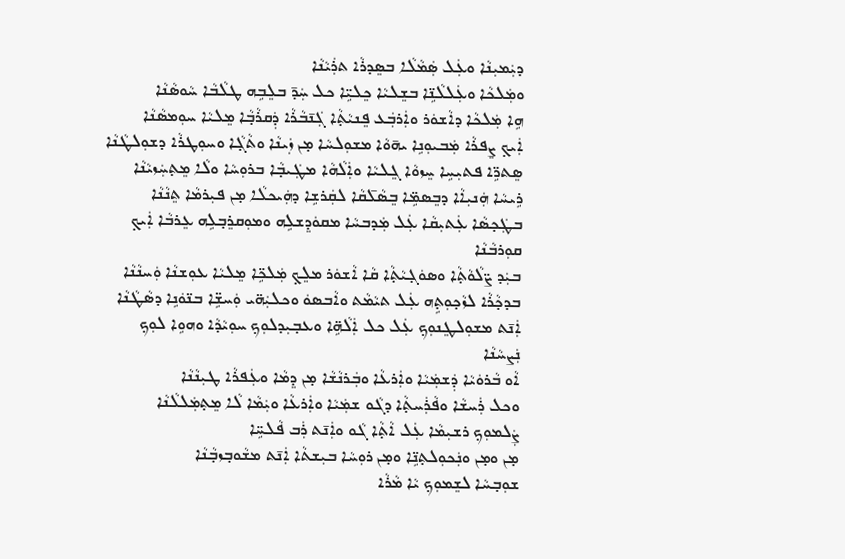ܕܝܲܡܝܼܢܵܐ ܘܥܲܠ ܣܲܡܵܠܵܐ ܒܣܸܕܪܵܐ ܬܪܲܝܵܢܵܐ
ܘܡܲܠܟܵܐ ܘܥܲܠܠܵܢܹ̈ܐ ܒܫܸܠܝܵܐ ܟܸܠܝܹ̈ܐ ܟܠ ܚܲܕ̄ ܒܠܸܒܹܗ ܛܠܵܒܵܐ ܚܵܘܣܵܢܵܐ
ܗܹܐ ܡܲܠܟܵܐ ܕܐܵܫܘܿܪ ܘܐܲܪܒܲܥ ܦܸܢܝܵܬ̣ܵܐ ܓܲܢ̄ܒܵܪܵܐ ܕܲܩܪܵܒ̣ܵܐ ܡܸܠܝܵܐ ܚܘܼܡܣܵܢܵܐ
ܐܲܝܟ̣ ܨܸܦܪܵܐ ܡܲܒܝܘܼܢܹܐ ܝܗ̄ܘܵܐ ܡܫܘܼܠܚܵܐ ܡ̣ܢ ܙܲܝܢܵܐ ܘܬܵܓ̣ܵܐ ܘܚܘܼܛܪܵܐ ܕܫܘܼܠܛܵܢܵܐ
ܣܸܬܖܹ̈ܐ ܦܬܝܼܚܹܐ ܚܸܙܘܵܐ ܓܸܠܝܵܐ ܘܐܲܠܵܗܵܐ ܡܛܲܝܒ̣ܵܐ ܒܪܘܼܚܵܐ ܘܠܵܐ ܡܸܬ̣ܚܲܙܝܵܢܵܐ
ܪܹܝܚܵܐ ܗܲܢܝܼܐܵܐ ܕܒܸܣܡܹ̈ܐ ܒܸܣܵܠ̄ܩܵܐ ܠܩܲܪܫܹܐ ܕܗܲܝܟܠܵܐ ܡ̣ܢ ܦܝܼܪܡܵܐ ܬܸܢܵܢܵܐ
ܒܛܲܟ̣ܣܵܐ ܥܲܬܝܼܩܵܐ ܥܲܠ ܡܲܕܒܚܵܐ ܡܩܘܿܕܸܫܠܹܗ ܘܡܘܼܩܪܸܒ̣ܠܹܗ ܥܸܪܒܵܐ ܐܲܝܟ̣ ܩܘܼܪܒܵܢܵܐ
ܒܝܲܕ ܨ̈ܠܵܘܵܬ̣ܵܐ ܘܣܘܿܓ̣ܝܵܬ̣ܵܐ ܩܵܐ ܐܵܫܘܿܪ ܡܠܸܟ̣ ܡܲܠܟܹ̈ܐ ܡܸܠܝܵܐ ܥܘܼܫܢܵܐ ܘܲܚܢܵܢܵܐ
ܒܕܟ̣ܵܪܵܐ ܠܙܵܟ̣ܘܼܬ̣ܹܗ ܥܲܠ ܬܝܵܡܵܬ ܘܐܵܒܣܘܿ ܘܟܠܝܲܗ̈ܝ ܘܲܚܫܹ̈ܐ ܒܢ̈ܘܿܢܹܐ ܕܣܵܛܵܢܵܐ
ܐܲܢ̄ܬ ܡܫܘܼܠܛܸܢܘܼܟ̣ ܥܲܠ ܟܠ ܐܲܠܵܗܹ̈ܐ ܘܥܒ̣ܝܼܕܠܘܼܟ̣ ܚܘܼܝܵܕܵܐ ܘܗܘܹܐ ܠܘܼܟ̣ ܢܲܨܚܵܢܵܐ
ܐܵܘ ܒܵܪܘܿܝܵܐ ܕܲܫܡܲܝܵܐ ܘܐܲܪܥܵܐ ܘܒܲܪܢܵܫܵܐ ܡ̣ܢ ܕܸܡܵܐ ܘܥܲܦܪܵܐ ܛܝܼܢܵܢܵܐ
ܘܟܠ ܪܲܚܫܵܐ ܘܦܵܪܲܚܬ̣ܵܐ ܕܓܵܘ ܫܡܲܝܵܐ ܘܐܲܪܥܵܐ ܘܝܲܡܵܐ ܠܵܐ ܡܸܬ̣ܡܲܠܠܵܢܵܐ
ܨܲܠܡܘܼܟ̣ ܪܫܝܼܡܵܐ ܥܲܠ ܐܵܬ̣ܵܐ ܓܵܘ ܘܐܲܢ̄ܬ ܪܲܒ ܦܵܠܚܹ̈ܐ
ܡ̣ܢ ܘܡ̣ܢ ܘܢܲܟܘܼܠܬ̣ܢܹ̈ܐ ܘܡ̣ܢ ܪܘܼܚܵܐ ܒܝܼܫܬܵܐ ܐܲܢ̄ܬ ܡܫܵܘܒ̣ܙܒ̣ܵܢܵܐ
ܫܘܼܒ̣ܚܵܐ ܠܫܸܡܘܼܟ̣ ܝܵܐ ܡܵܪܵܐ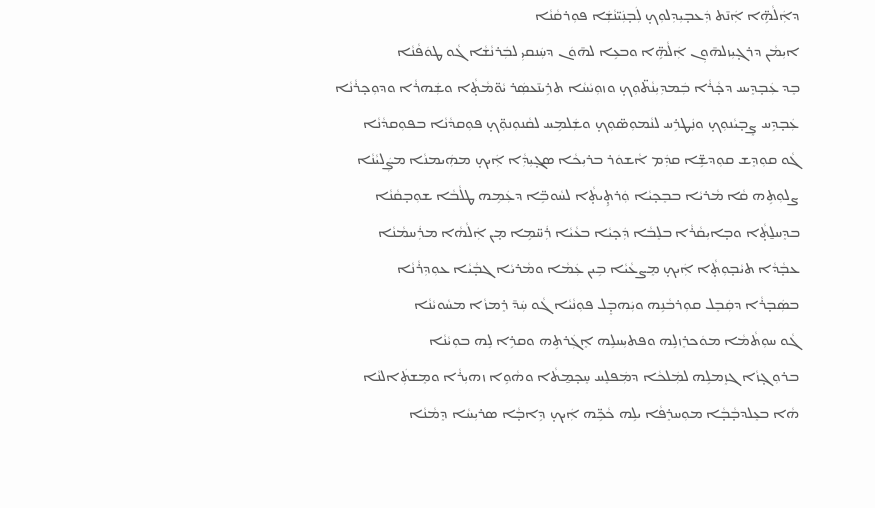ܕܐܲܠܵܗܹ̈ܐ ܐܲܢ̄ܬ ܕܲܥܒ̣ܝܼܕܼܠܘܼܟ̣ ܠܲܒ̣ܢܲܝ̈ܢܵܫܲܐ ܦܘܼܪܩܵܢܵܐ
ܐܝܼܡܵܢ ܕܪܓ̣ܝܼܙܠܗ̄ܘܼܢ ܐܲܠܵܗܹ̈ܐ ܘܒܥܹܐ ܠܗ̄ܘܿܢ ܕܚܲܢܩܝܼ ܠܒܲܪܢܵܫܵܐ ܓܵܘ ܛܘܿܦܵܢܵܐ
ܒܸܕ ܥܲܒ̣ܕܸܝܚ ܕܟ̣ܵܪܵܐ ܒܲܡܕܼܝܼܢܵܬ̈ܘܼܟ̣ ܘܙܘܼܝܵܚܵܐ ܬܪܹܝܢ̄ܥܣܲܪ ܝܵܘ̈ܡܵܬ̣ܵܐ ܘܫܲܗܪܵܐ ܘܕܘܼܟ̣ܪܵܢܵܐ
ܥܲܒ̣ܕܹܚ ܨܸܒ̣ܝܵܢܘܼܟ̣ ܘܢܲܛܪܹܚ ܠܢܵܡܘܼܣ̈ܘܼܟ̣ ܘܫܲܠܡܹܚ ܠܩܵܢܘܼܢܘܼ̈ܟ̣ ܦܘܼܩܕܵܢܵܐ ܒܦܘܼܩܕܵܢܵܐ
ܓܵܘ ܩܘܼܕܸܫ ܩܘܼܕܫܹ̈ܐ ܩܕܲܡ ܐܵܫܘܿܪ ܒܪܝܼܟܵܐ ܣܓ̣ܝܼܕܼܵܐ ܐܲܝܟ̣ ܡܗܲܝܡܢܵܐ ܡܨܲܠܝܵܢܵܐ
ܨܠܘܼܬܹܗ ܩܵܐ ܡܵܪܝܵܐ ܒܒܸܟ̣ܝܵܐ ܘܲܪܬ̣ܹܝܬ̣ܵܐ ܠܚܵܘܒܹ̈ܐ ܕܥܲܡܹܗ ܛܠܵܒܵܐ ܫܘܼܒ̣ܩܵܢܵܐ
ܒܕܸܚܠ̱ܬ̣ܵܐ ܘܒ̣ܐܝܼܩܵܪܵܐ ܒܠܸܒܵܐ ܕܲܟ̣ܝܵܐ ܒܥܵܝܵܐ ܪܲܚ̈ܡܹܐ ܡ̣ܢ ܐܲܠܵܗܵܐ ܡܪܲܚܡܵܢܵܐ
ܥܒ̣ܵܕܵܐ ܬܝܵܒ̣ܘܼܬ̣ܵܐ ܐܲܝܟ̣ ܡܸܨܥܵܝܵܐ ܒܹܝܢ ܥܲܡܵܐ ܘܡܵܪܝܵܐ ܓܒ̣ܵܝܵܐ ܥܘܼܕܼܪܵܢܵܐ
ܒܣܲܒ̣ܪܵܐ ܕܩܲܒܸܠ ܩܘܼܪܒܵܢܹܗ ܘܝܲܗܒ̣ܸܠ ܦܘܼܢܵܝܵܐ ܓܵܘ ܚܲܕ̄ ܪܸܡܙܵܐ ܡܚܵܘܝܵܢܵܐ
ܓܵܘ ܚܘܼܬܵܡܵܐ ܡܘܿܟܪܸܙܠܹܗ ܘܦܬܝܼܚܠܹܗ ܐܸܓܲܪܬܹܗ ܘܩܪܹܐ ܠܹܗ ܒܘܼܝܵܢܵܐ
ܒܪܘܼܓ̣ܙܵܐ ܓܙܸܡܠܹܗ ܠܡܲܠܟܵܐ ܕܡܲܦܠܸܚ ܚܸܟ̣ܡ̱ܬܵܐ ܘܗܵܘܹܐ ܙܗܝܼܪܵܐ ܘܡܸܫܬܲܐܠܢܵܐ
ܗܵܐ ܒܥܸܠܕܒ̣ܵܒ̣ܵܐ ܡܘܼܚܪܸܦܵܐ ܝܠܹܗ ܟܵܟܹ̈ܗ ܐܲܝܟ̣ ܕܹܐܒ̣ܵܐ ܣܪܝܼܚܵܐ ܕܸܡܵܢܵܐ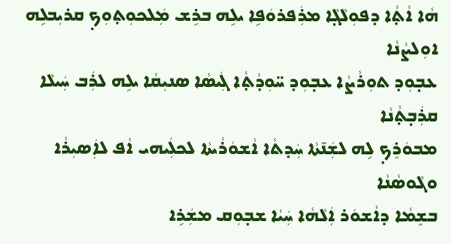ܗܵܐ ܐܵܬ̣ܵܐ ܕܦܘܼܠܵܓ̣ܵܐ ܡܪܲܦܪܘܿܦܹܐ ܝܠܹܗ ܒܪܹܫ ܡܲܠܟܘܼܬ̣ܘܼܟ̣ ܩܪܝܼܒܠܹܗ ܐܘܼܠܨܵܢܵܐ
ܥܒ̣ܘܼܕ ܬܘܼܪܵܨܵܐ ܥܒ̣ܘܼܕ ܚ̈ܘܼܕܵܬ̣ܵܐ ܓܲܝܣܵܐ ܣܢܝܼܩܵܐ ܝܠܹܗ ܠܪܲܒ ܚܲܝܠܵܐ ܩܪܲܒ̣ܬ̣ܵܢܵܐ
ܡܒܘܿܪܸܟ̣ ܠܹܗ ܠܫܲܢ̄ܬܵܐ ܚܲܕܬܵܐ ܐܵܫܘܿܪܵܝܬܵܐ ܠܟܠܲܝܗܝ ܐܵܦ ܠܐܲܣܝܼܪܵܐ ܘܓܵܘܣܵܢܵܐ
ܒܫܸܡܵܐ ܕܐܵܫܘܿܪ ܐܲܠܵܗܵܐ ܚܲܝܵܐ ܫܒ̣ܘܼܩ ܡܫܲܪܹܐ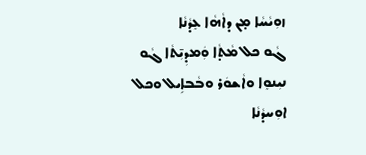ܙܘܼܝܵܚܵܐ ܡ̣ܢ ܕܐܵܗܵܐ ܥܸܕܵܢܵܐ
ܓܵܘ ܟܠ ܡܵܬ̣ܵܐ ܘܲܡܕܼܝܼ̄ܬܵܐ ܓܵܘ ܢܝܼܢܘܸܐ ܘܐܵܫܘܿܪ ܘܒܵܒܐܹܝܠ ܘܟܠ ܐܘܼܚܕܵܢܵܐ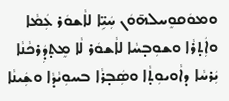ܘܡܘܿܩܘܸܚܠܗ̄ܘܿܢ ܚܲܝܹ̈ܐ ܠܐܵܫܘܿܪ ܥܲܡܵܐ ܘܐܲܬ̣ܪܵܐ ܘܫܘܼܒ̣ܚܵܐ ܠܐܵܫܘܿܪ ܠܵܐ ܡܸܬ̣ܕܲܪܟܵܢܵܐ
ܝܲܪܚܵܐ ܕܐܵܘܝܘܼܬ̣ܵܐ ܘܣܲܒ̣ܪܵܐ ܒܚܘܼܝܵܕܵܐ ܘܫܲܝܢܵܐ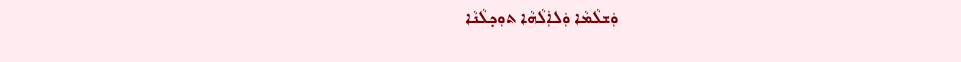ܘܲܫܠܵܡܵܐ ܘܲܠܐܲܠܵܗܵܐ ܬܘܼܟ̣ܠܵܢܵܐ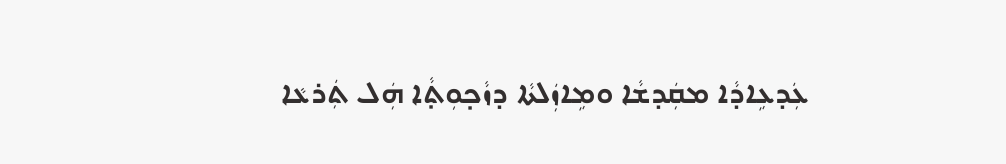ܥܲܕܥܹܐܕܵܐ ܡܩܲܕܫܵܐ ܘܡܹܐܙܲܠܬܵܐ ܕܙܵܟ̣ܘܼܬ̣ܵܐ ܗܲܠ ܬܲܪܥܵܐ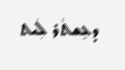ܕܥܸܫܬܵܪ ܠܲܝܬ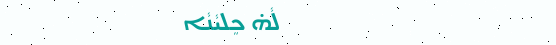ܠܵܗ̇ ܟܸܠܝܵܢܵܐ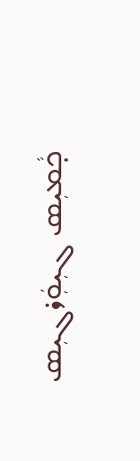ܟ̣ܵܡܝܼܣ ܓܝܼܘܲܪܓܝܼܣ